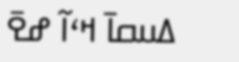ߡߎߛߊ߫ ߞߵߊ߬ ߝߐ߫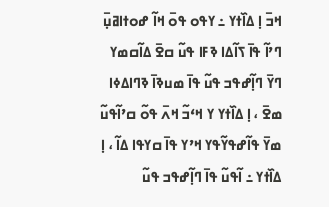ߞߏ߫ ߊ߲ ߡߊ߰ߙߌ ߸ ߌߟߋ ߟߋ߫ ߞߊ߬ ߝߋߙߊߥߎ߲߫ ߣߴߊ߬ ߟߊ߫ ߖߊ߬ߡߊ ߢߓߊ ߟߎ߬ ߛߐ߫ ߡߊ߬ߛߘߌ ߣߌ߫ ߣߊ߲߬ߝߟߏ ߟߎ߬ ߟߊ߫ ߘߎߢߊ߫ ߢߣߊߡߦߊ ߘߐ߫ ، ߊ߲ ߡߊ߰ߙߌ ߌ ߞߵߏ߬ ߞߍ߫ ߟߋ߬ ߛߴߊ߬ߟߎ߬ ߘߌ߫ ߟߊ߬ߝߟߌ߬ߟߌ ߞߴߌ ߟߊ߫ ߛߌߟߊ ߡߊ߬ ، ߊ߲ ߡߊ߰ߙߌ ߸ ߊ߬ߟߎ߬ ߟߊ߫ ߣߊ߲߬ߝߟߏ ߟߎ߬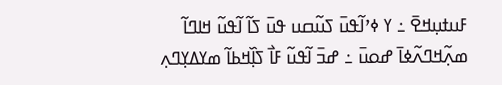ߓߎߙߎ߲ߞߐ߫ ߸ ߌ ߦߴߊ߬ߟߎ߫ ߖߎ߬ߛߎ ߟߎ߫ ߖߊ߬ ߊ߬ߟߎ߬ ߞߊߣߊ߬ ߘߍ߲߬ߞߣߍ߬ߦߊ߫ ߝߋߎ߫ ߸ ߝߏ߫ ߊ߬ߟߎ߬ ߓߊ߯ ߖߊ߲߰ߞߕߊ߬ ߘߌߡߌ߲ߣߍ߲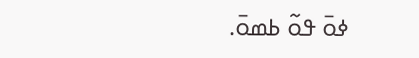ߦߋ߫ ߟߋ߬ ߕߘߋ߫.